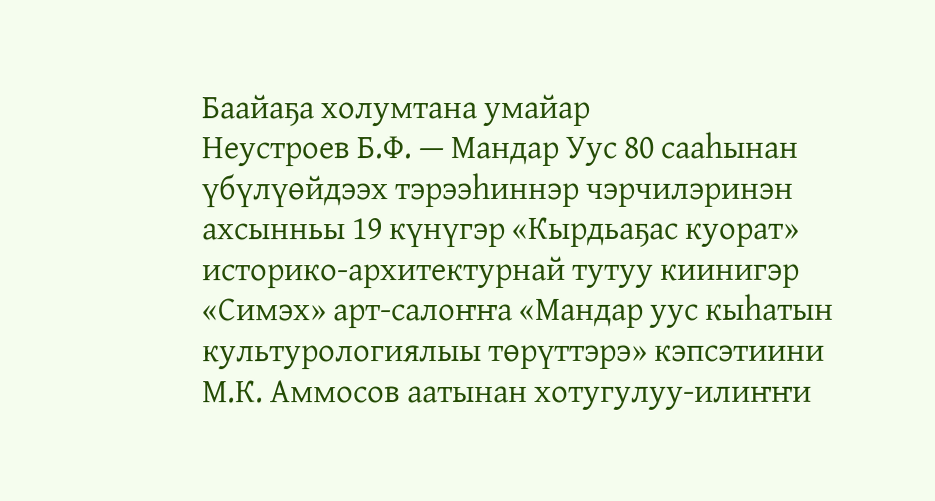Баайаҕа холумтана умайар
Неустроев Б.Ф. — Мандар Уус 80 сааһынан үбүлүөйдээх тэрээһиннэр чэрчилэринэн ахсынньы 19 күнүгэр «Кырдьаҕас куорат» историко-архитектурнай тутуу киинигэр «Симэх» арт-салоҥҥа «Мандар уус кыһатын культурологиялыы төрүттэрэ» кэпсэтиини М.К. Аммосов аатынан хотугулуу-илиҥҥи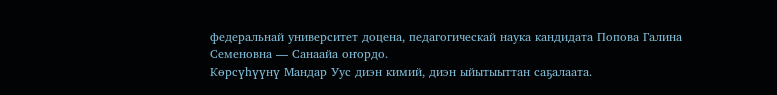федеральнай университет доцена, педагогическай наука кандидата Попова Галина Семеновна — Санаайа оҥордо.
Көрсүһүүнү Мандар Уус диэн кимий, диэн ыйытыыттан саҕалаата.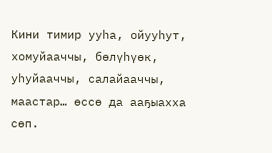Кини тимир ууһа, ойууһут, хомуйааччы, бөлүһүөк, уһуйааччы, салайааччы, маастар… өссө да ааҕыахха сөп.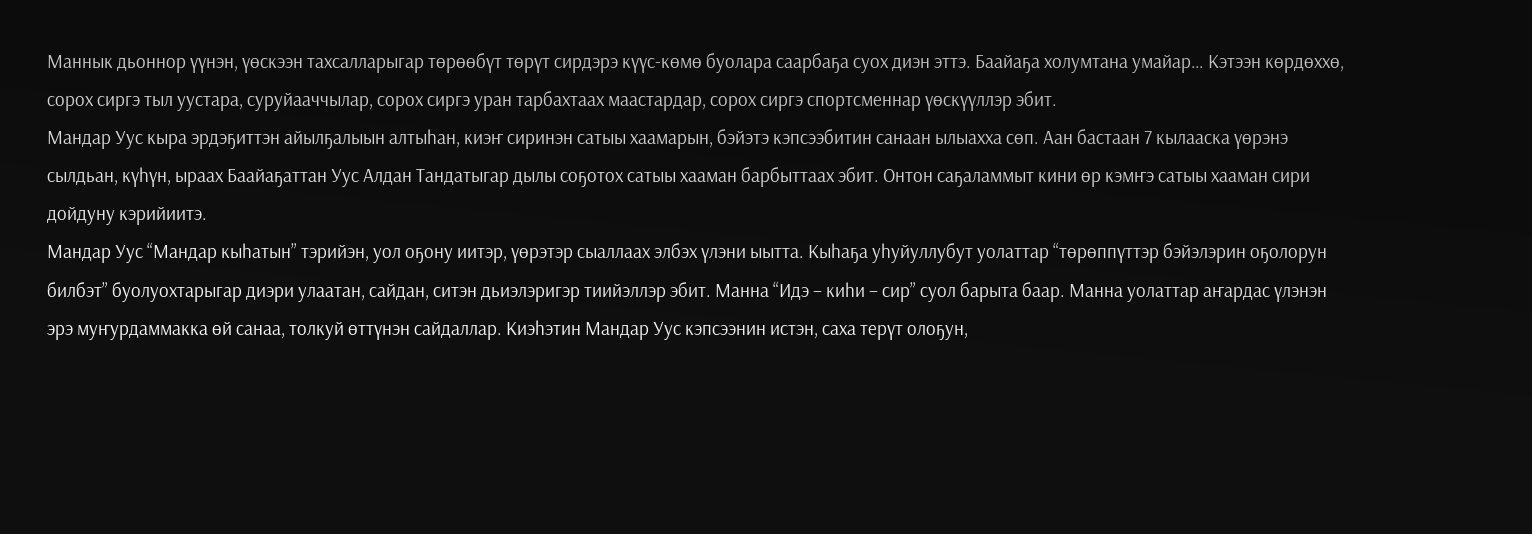Маннык дьоннор үүнэн, үөскээн тахсалларыгар төрөөбүт төрүт сирдэрэ күүс-көмө буолара саарбаҕа суох диэн эттэ. Баайаҕа холумтана умайар… Кэтээн көрдөххө, сорох сиргэ тыл уустара, суруйааччылар, сорох сиргэ уран тарбахтаах маастардар, сорох сиргэ спортсменнар үөскүүллэр эбит.
Мандар Уус кыра эрдэҕиттэн айылҕалыын алтыһан, киэҥ сиринэн сатыы хаамарын, бэйэтэ кэпсээбитин санаан ылыахха сөп. Аан бастаан 7 кылааска үөрэнэ сылдьан, күһүн, ыраах Баайаҕаттан Уус Алдан Тандатыгар дылы соҕотох сатыы хааман барбыттаах эбит. Онтон саҕаламмыт кини өр кэмҥэ сатыы хааман сири дойдуну кэрийиитэ.
Мандар Уус “Мандар кыһатын” тэрийэн, уол оҕону иитэр, үөрэтэр сыаллаах элбэх үлэни ыытта. Кыһаҕа уһуйуллубут уолаттар “төрөппүттэр бэйэлэрин оҕолорун билбэт” буолуохтарыгар диэри улаатан, сайдан, ситэн дьиэлэригэр тиийэллэр эбит. Манна “Идэ – киһи – сир” суол барыта баар. Манна уолаттар аҥардас үлэнэн эрэ муҥурдаммакка өй санаа, толкуй өттүнэн сайдаллар. Киэһэтин Мандар Уус кэпсээнин истэн, саха терүт олоҕун,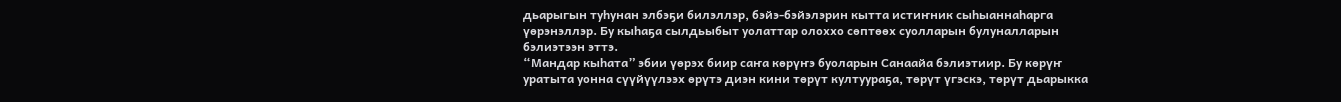дьарыгын туһунан элбэҕи билэллэр, бэйэ-бэйэлэрин кытта истиҥник сыһыаннаһарга үөрэнэллэр. Бу кыһаҕа сылдьыбыт уолаттар олоххо сөптөөх суолларын булуналларын бэлиэтээн эттэ.
“Мандар кыһата” эбии үөрэх биир саҥа көрүҥэ буоларын Санаайа бэлиэтиир. Бу көрүҥ уратыта уонна сүүйүүлээх өрүтэ диэн кини төрүт култуураҕа, төрүт үгэскэ, төрүт дьарыкка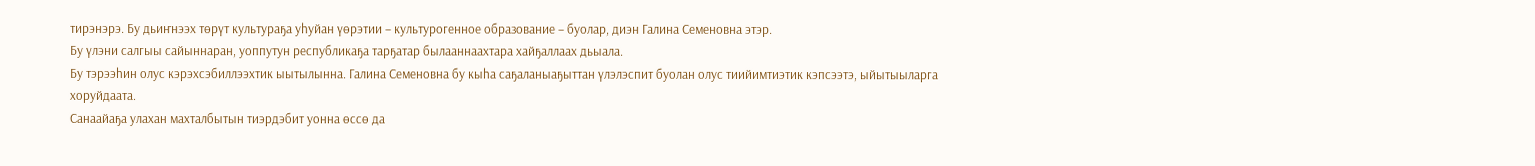тирэнэрэ. Бу дьиҥнээх төрүт культураҕа уһуйан үөрэтии – культурогенное образование – буолар, диэн Галина Семеновна этэр.
Бу үлэни салгыы сайыннаран, уоппутун республикаҕа тарҕатар былааннаахтара хайҕаллаах дьыала.
Бу тэрээһин олус кэрэхсэбиллээхтик ыытылынна. Галина Семеновна бу кыһа саҕаланыаҕыттан үлэлэспит буолан олус тиийимтиэтик кэпсээтэ, ыйытыыларга хоруйдаата.
Санаайаҕа улахан махталбытын тиэрдэбит уонна өссө да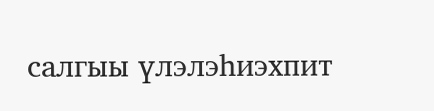салгыы үлэлэһиэхпит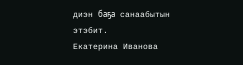диэн баҕа санаабытын этэбит.
Екатерина Иванова